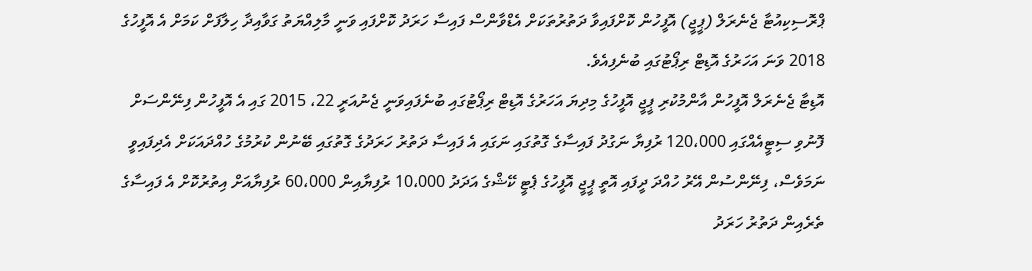ޕްރޮސިކިއުޓާ ޖެނެރަލް (ޕީޖީ) އޮފީހުން ކޮށްފައިވާ ދަތުރުތަކަށް އެޑްވާންސް ފައިސާ ހަރަދު ކޮށްފައި ވަނީ މާލިއްޔަތު ގަވާއިދާ ހިލާފަށް ކަމަށް އެ އޮފީހުގެ 2018 ވަނަ އަހަރުގެ އޮޑިޓް ރިޕޯޓުގައި ބުނެފިއެވެ.
އޮޑިޓާ ޖެނެރަލް އޮފީހުން އާންމުކުރި ޕީޖީ އޮފީހުގެ މިދިޔަ އަހަރުގެ އޮޑިޓް ރިޕޯޓުގައި ބުނެފައިވަނީ ޖެނުއަރީ 22، 2015 ގައި އެ އޮފީހުން ފިނޭންސަށް ފޮނުވި ސިޓީއެއްގައި 120،000 ރުފިޔާ ނަގުދު ފައިސާގެ ގޮތުގައި ނަގައި އެ ފައިސާ ދަތުރު ހަރަދުގެ ގޮތުގައި ބޭނުން ކުރުމުގެ ހުއްދައަކަށް އެދިފައިވީ ނަމަވެސް، ފިނޭންސުން އޭރު ހުއްދަ ދީފައި އޮތީ ޕީޖީ އޮފީހުގެ ޕެޓީ ކޭޝްގެ އަދަދު 10،000 ރުފިޔާއިން 60،000 ރުފިޔާއަށް އިތުރުކޮށް އެ ފައިސާގެ ތެރެއިން ދަތުރު ހަރަދު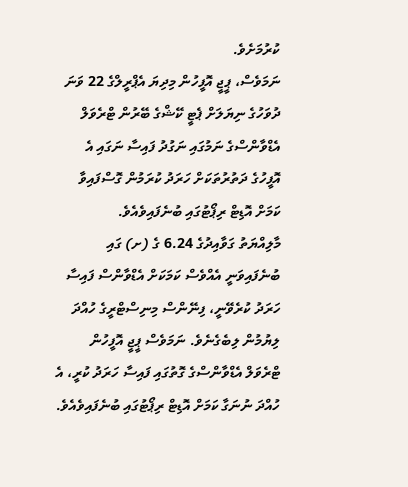ކުރުމަށެވެ.
ނަމަވެސް، ޕީޖީ އޮފީހުން މިދިޔަ އެޕްރީލްގެ 22 ވަނަ ދުވަހުގެ ނިޔަލަށް ޕެޓީ ކޭޝްގެ ބޭރުން ޓްރެވަލް އެޑްވާންސްގެ ނަމުގައި ނަގުދު ފައިސާ ނަގައި އެ އޮފީހުގެ ދަތުރުތަކަށް ހަރަދު ކުރަމުން ގޮސްފައިވާ ކަމަށް އޮޑިޓް ރިޕޯޓުގައި ބުނެފައިވެއެވެ.
މާލިއްޔަތު ގަވާއިދުގެ 6.24 ގެ (ށ) ގައި ބުނެފައިވަނީ އެއްވެސް ކަމަކަށް އެޑްވާންސް ފައިސާ ހަރަދު ކުރެވޭނީ، ފިނޭންސް މިނިސްޓްރީގެ ހުއްދަ ލިޔުމުން ލިބެގެނެވެ. ނަމަވެސް ޕީޖީ އޮފީހުން ޓްރެވަލް އެޑްވާންސްގެ ގޮތުގައި ފައިސާ ހަރަދު ކުރީ، އެ ހުއްދަ ނުނަގާ ކަމަށް އޮޑިޓް ރިޕޯޓުގައި ބުނެފައިވެއެވެ.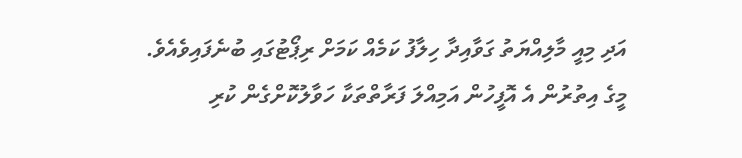އަދި މިއީ މާލިއްޔަތު ގަވާއިދާ ހިލާފު ކަމެއް ކަމަށް ރިޕޯޓުގައި ބުނެފައިވެއެވެ.
މީގެ އިތުރުން އެ އޮފީހުން އަމިއްލަ ފަރާތްތަކާ ހަވާލުކޮށްގެން ކުރި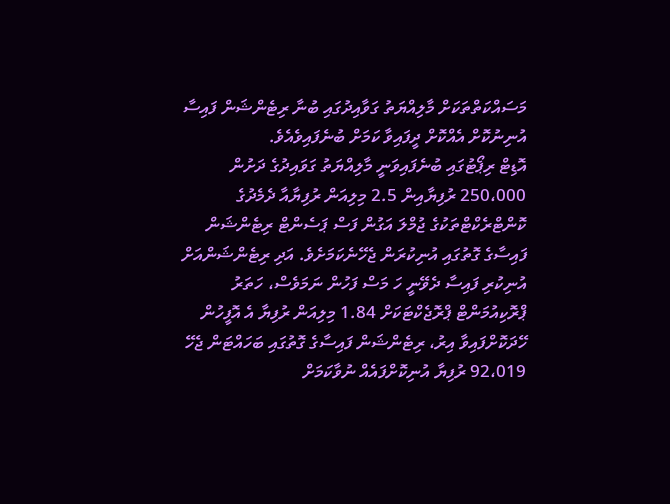މަސައްކަތްތަކަށް މާލިއްޔަތު ގަވާއިދުގައި ބުނާ ރިޓެންޝަން ފައިސާ އުނިނުކޮށް އެއްކޮށް ދީފައިވާ ކަމަށް ބުނެފައިވެއެވެ.
އޮޑިޓް ރިޕޯޓުގައި ބުނެފައިވަނީ މާލިއްޔަތު ގަވައިދުގެ ދަށުން 250،000 ރުފިޔާއިން 2.5 މިލިއަން ރުފިޔާއާ ދެމެދުގެ ކޮންޓްރެކްޓްތަކުގެ ޖުމްލަ އަގުން ފަސް ޕަސެންޓް ރިޓެންޝަން ފައިސާގެ ގޮތުގައި އުނިކުރަން ޖެހޭނެކަމަށެވެ. އަދި ރިޓެންޝަންއަށް އުނިކުރި ފައިސާ ދެވޭނީ ހަ މަސް ފަހުން ނަމަވެސް، ހަތަރު ޕްރޮކިއުމަންޓް ޕްރޮޖެކްޓަކަށް 1.84 މިލިއަން ރުފިޔާ އެ އޮފީހުން ހޭދަކޮށްފައިވާ އިރު، ރިޓެންޝަން ފައިސާގެ ގޮތުގައި ބަހައްޓަން ޖެހޭ 92،019 ރުފިޔާ އުނިކޮށްފައެއް ނުވާކަމަށް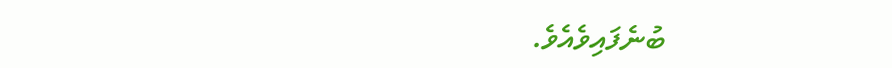ބުނެފައިވެއެވެ.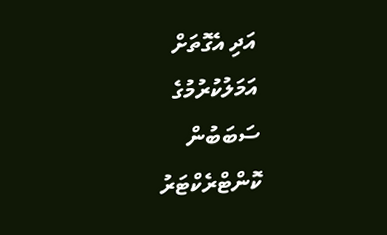އަދި އެގޮތަށް އަމަލުކުރުމުގެ ސަބަބުން ކޮންޓްރެކްޓަރު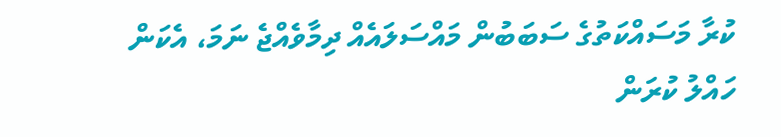ކުރާ މަސައްކަތުގެ ސަބަބުން މައްސަލައެއް ދިމާވެއްޖެ ނަމަ، އެކަން ހައްލު ކުރަން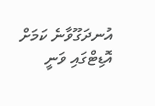އުނދަގޫވާނެ ކަމަށް އޮޑިޓްގައި ވަނީ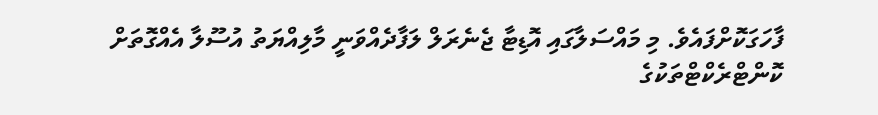ފާހަގަކޮށްފައެވެ. މި މައްސަލާގައި އޮޑިޓާ ޖެނެރަލް ލަފާދެއްވަނީ މާލިއްޔަތު އުސޫލާ އެއްގޮތަށް ކޮންޓްރެކްޓްތަކުގެ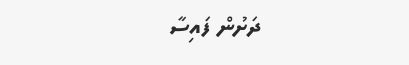ދަށުން ފައިސާ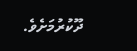ދޫކުރުމަށެވެ.